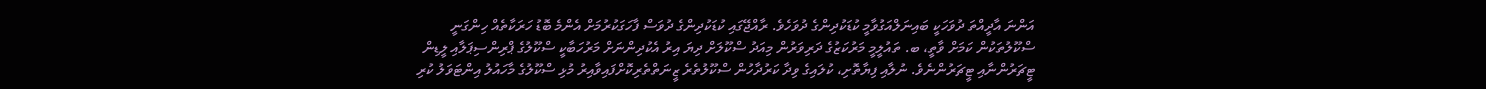އަންނަ އާދީއްތަ ދުވަހަކީ ބައިނަލްއަގުވާމީ ކުޑަކުދިންގެ ދުވަހެވެ. ރާއްޖޭގައި ކުޑަކުދިންގެ ދުވަސް ފާހަގަކުރުމަށް އެންމެ ބޮޑު ހަރަކާތެއް ހިންގަނީ ސްކޫލުތަކުން ކަމަށް ވާތީ، ބ. ތައުލީމީ މަރުކަޒުގެ ދަރިވަރުން މިއަދު ސްކޫލަށް ދިޔަ އިރު އެކުދިންނަށް މަރުހަބާކީ ސްކޫލުގެ ޕްރިންސިޕަލާއި ލީޑިން ޓީޗަރުންނާއި ޓީޗަރުންނެވެ. ނުލާއި ފިޔާތޮށި، ކުލައިގެ ވިދާ ކަރުދާހުން ސްކޫލުތެރެ ޒީނަތްތެރިކޮށްފައިވާއިރު މުޅި ސްކޫލުގެ މާހައުލު އިންޓަވަލު ކުރި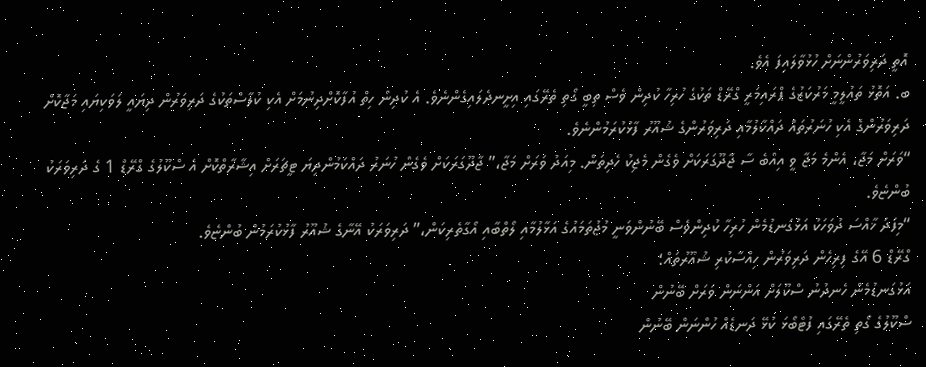އޮތީ ދަރިވަރުންނަށް ހުޅުވާލައިފަ އެވެ.
ބ. އަތޮޅު ތައުލީމީ މަރުކަޒުގެ ޕްރައިމަރީ ގްރޭޑް ތަކުގެ ހުރިހާ ކުދިން ވެސް ތިބީ ގޯތި ތެރޭގައި އިށީނދެލައިގެންނެވެ. އެ ކުދިން ހިތް އުފާކޮށްދިނުމަށް އެކި ކުލާސްތަކުގެ ދަރިވަރުން ދިޔައީ ލަވަކިޔައި މަޖާކޮށް ދަރިވަރުންގެ އެކި ހުނަރުތައް ދައްކާލުމާއި ދަރިވަރުންގެ ޝުއޫރު ފާޅުކުރަމުންނެވެ.
“ވަރަށް މަޖާ، އެންމެ މަޖާ ވީ އިއްބެ ސާ ޖާދޫގަރަކަށް ވެގެން މެޖިކު ހެދިތަން. މިއަދު ވަރަށް މަޖާ،” ޖާދޫގަރަކަށް ވެގެން ހުނަރު ދައްކަމުންދިޔަ ޓީޗަރަށް އިޝާރާތްކޮށް އެ ސްކޫލުގެ ގްރޭޑް 1 ގެ ދަރިވަރަކު ބުންޏެވެ.
“މިފަދަ ޚާއްސަ ދުވަހަކު އަޅުގަނޑުމެން ހުރިހާ ކުދިންވެސް ބޭނުންވަނީ މުޖުތަމައުގެ އަޅާލުމާއި ލޯތްބާއި އޯގާތެރިކަން،” ދަރިވަރަކު އޭނާގެ ޝުއޫރު ފާޅުކުރަމުން ބުންޏެވެ.
ގްރޭޑް 6 އޭގެ ފިރިހެން ދަރިވަރުން ހިއްސާކުރި ޝުއޫރުތައް؛
އަޅުގަނޑުމެން ހެނދުނު ސްކޫލަށް އަންނަން ވަރަށް ބޭނުން
ސްކޫލުގެ ގޯތި ތެރޭގައި ފުޓްބޯޅަ ކުޅޭ ދަނޑެއް ހުންނަން ބޭނުން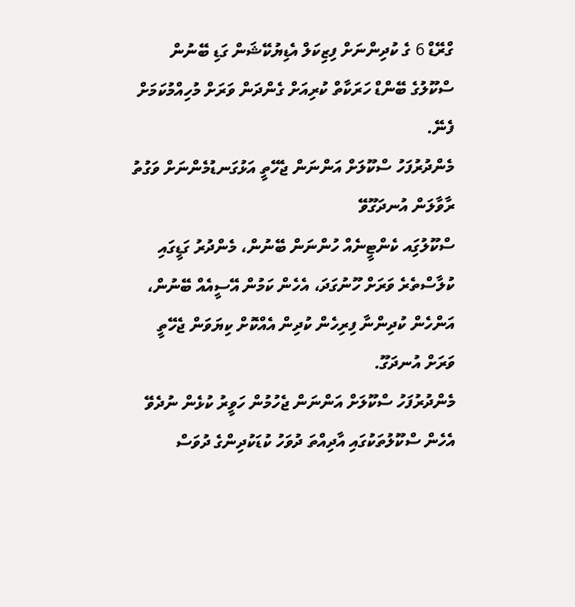ގްރޭޑް 6 ގެ ކުދިންނަށް ފިޒިކަލް އެޑިޔުކޭޝަން ގަޑި ބޭނުން
ސްކޫލުގެ ބޭންޑް ހަރަކާތް ކުރިއަށް ގެންދަން ވަރަށް މުހިއްމުކަމަށް ފެނޭ.
މެންދުރުފަހު ސްކޫލަށް އަންނަން ޖެހޭތީ އަޅުގަނޑުމެންނަށް ވަގުތު ރާވާލަން އުނދަގޫވޭ
ސްކޫލުގަިއ ކެންޓީނެއް ހުންނަން ބޭނުން، މެންދުރު ގަޑީގައި ކުލާސްތެރެ ވަރަށް ހޫނުގަދަ، އެހެން ކަމުން އޭސީއެއް ބޭނުން، އަންހެން ކުދިންނާ ފިރިހެން ކުދިން އެއްކޮށް ކިޔަވަން ޖެހޭތީ ވަރަށް އުނދަގޫ.
މެންދުރުފަހު ސްކޫލަށް އަންނަން ޖެހުމުން ހަވީރު ކުޅެން ނުދެވޭ
އެހެން ސްކޫލުތަކުގައި އާދިއްތަ ދުވަހު ކުޑަކުދިންގެ ދުވަސް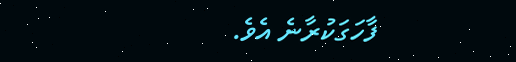ފާހަގަކުރާނެ އެވެ.